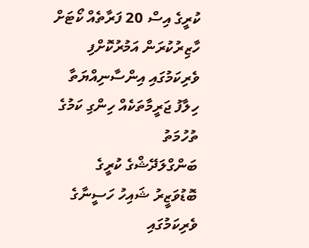ކުރީގެ އިސް 20 ފަރާތެއް ކޯޓަށް ހާޒިރުކުރަން އަމުރުކޮށްފި
ވެރިކަމުގައި އިންސާނިއްޔަތާ ހިލާފު ޖަރީމާތަކެއް ހިންގި ކަމުގެ ތުހުމަތު
ބަންގްލަދޭޝްގެ ކުރީގެ ބޮޑުވަޒީރު ޝައިހު ހަސީނާގެ ވެރިކަމުގައި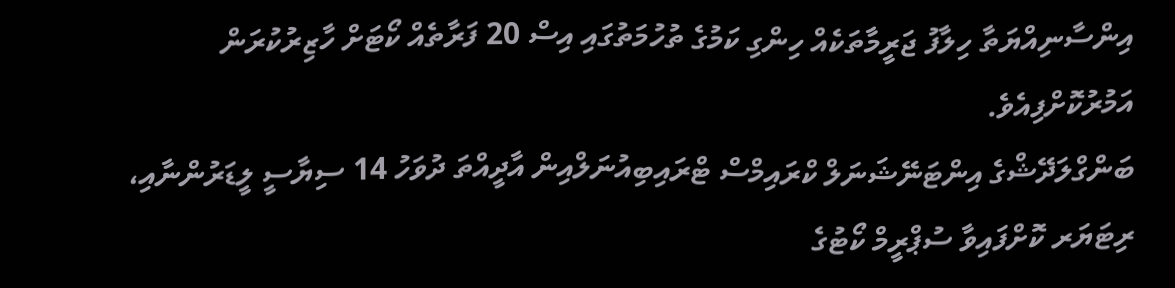އިންސާނިއްޔަތާ ހިލާފު ޖަރީމާތަކެއް ހިންގި ކަމުގެ ތުހުމަތުގައި އިސް 20 ފަރާތެއް ކޯޓަށް ހާޒިރުކުރަން އަމުރުކޮށްފިއެވެ.
ބަންގްލަދޭޝްގެ އިންޓަނޭޝަނަލް ކްރައިމްސް ޓްރައިބިއުނަލްއިން އާދީއްތަ ދުވަހު 14 ސިޔާސީ ލީޑަރުންނާއި، ރިޓަޔަރ ކޮށްފައިވާ ސުޕްރީމް ކޯޓުގެ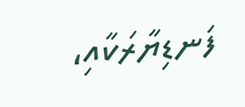ފަނޑިޔާރަކާއި،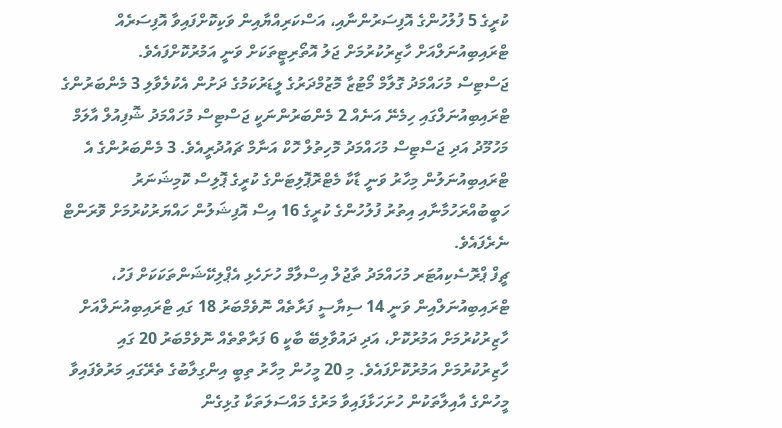ކުރީގެ 5 ފުލުހުންގެ އޮފިސަރުންނާއި، އަސްކަރިއްޔާއިން ވަކިކޮށްފައިވާ އޮފިސަރެއް ޓްރައިބިއުނަލްއަށް ހާޒިރުކުރުމަށް ޖަލު އޮތޯރިޓީތަކަށް ވަނީ އަމުރުކޮށްފައެވެ.
ޖަސްޓިސް މުހައްމަދު ގޮލާމް މޯޓުޒާ މޮޒުމްދަރުގެ ލީޑަރުކަމުގެ ދަށުން އެކުލެވާލި 3 މެންބަރުންގެ ޓްރައިބިއުނަލްގައި ހިމެނޭ އަނެއް 2 މެންބަރުންނަކީ ޖަސްޓިސް މުހައްމަދު ޝޮފިއުލް އާލަމް މަހުމޫދު އަދި ޖަސްޓިސް މުހައްމަދު މޮހިތުލް ހޮކް އަނާމް ޗައުދުރީއެވެ. 3 މެންބަރުންގެ އެ ޓްރައިބިއުނަލުން މިހާރު ވަނީ ޑާކާ މެޓްރޮޕޮލިޓަންގެ ކުރީގެ ޕޮލިސް ކޮމިޝަނަރު ހަބީބުއްރަހުމާނާއި އިތުރު ފުލުހުންގެ ކުރީގެ 16 އިސް އޮފިޝަލުން ހައްޔަރުކުރުމަށް ވޮރަންޓް ނެރެފައެވެ.
ޗީފް ޕްރޮސެކިއުޓަރ މުހައްމަދު ތާޖުލް އިސްލާމް ހުށަހެޅި އެޕްލިކޭޝަންތަކަކަށް ފަހު، ޓްރައިބިއުނަލްއިން ވަނީ 14 ސިޔާސީ ފަރާތެއް ނޮވެމްބަރު 18 ގައި ޓްރައިބިއުނަލްއަށް ހާޒިރުކުރުމަށް އަމުރުކޮށް، އަދި ދައުވާލިބޭ ބާކީ 6 ފަރާތްތެއް ނޮވެމްބަރު 20 ގައި ހާޒިރުކުރުމަށް އަމުރުކޮށްފައެވެ. މި 20 މީހުން މިހާރު ތިބީ އިންގިލާބުގެ ތެރޭގައި މަރުވެފައިވާ މީހުންގެ އާއިލާތަކުން ހުށަހަޅާފައިވާ މަރުގެ މައްސަލަތަކާ ގުޅިގެން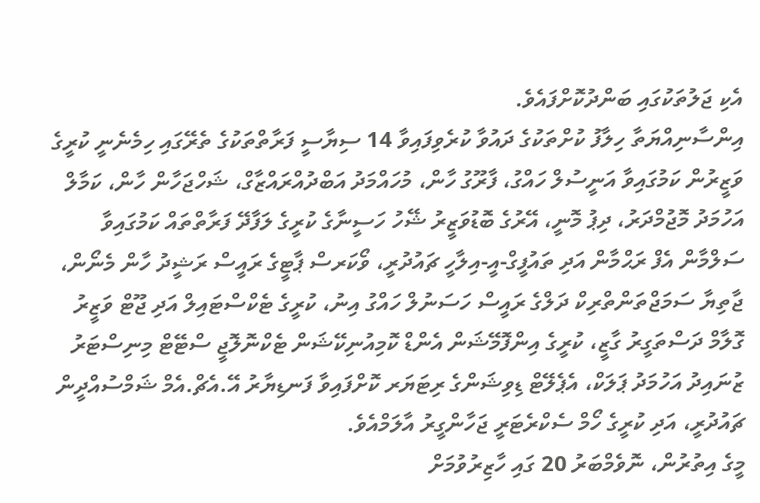އެކި ޖަލުތަކުގައި ބަންދުކޮށްފައެވެ.
އިންސާނިއްޔަތާ ހިލާފު ކުށްތަކުގެ ދައުވާ ކުރެވިފައިވާ 14 ސިޔާސީ ފަރާތްތަކުގެ ތެރޭގައި ހިމެނެނީ ކުރީގެ ވަޒީރުން ކަމުގައިވާ އަނީސުލް ހައްގު، ފާރޫގު ހާން، މުހައްމަދު އަބްދުއްރައްޒާގް، ޝަހްޖަހާން ހާން، ކަމާލް އަހުމަދު މޮޖުމްދަރު، ދިޕު މޮނީ، އޭރުގެ ބޮޑުވަޒީރު ޝޭހު ހަސީނާގެ ކުރީގެ ލަފާދޭ ފަރާތްތައް ކަމުގައިވާ ސަލްމާން އެފް ރަޙްމާން އަދި ތައުފީގް-އީ-އިލާހީ ޗައުދުރީ، ވޯކަރސް ޕާޓީގެ ރައީސް ރަޝީދު ހާން މެނޯން، ޖާތިޔާ ސަމަޖްތަންތްރިކް ދަލްގެ ރައީސް ހަސަނުލް ހައްގު އިނު، ކުރީގެ ޓެކްސްޓައިލް އަދި ޖޫޓް ވަޒީރު ގޮލާމް ދަސްތަގީރު ގާޒީ، ކުރީގެ އިންފޮމޭޝަން އެންޑް ކޮމިއުނިކޭޝަން ޓެކްނޮލޮޖީ ސްޓޭޓް މިނިސްޓަރު ޒުނައިދު އަހުމަދު ޕަލަކް، އެޕެލޭޓް ޑިވިޝަންގެ ރިޓަޔަރ ކޮށްފައިވާ ފަނޑިޔާރު އޭ.އެޗް.އެމް ޝަމްސުއްދީން ޗައުދުރީ، އަދި ކުރީގެ ހޯމް ސެކްރެޓަރީ ޖަހާންގީރު އާލަމްއެވެ.
މީގެ އިތުރުން، ނޮވެމްބަރު 20 ގައި ހާޒިރުވުމަށް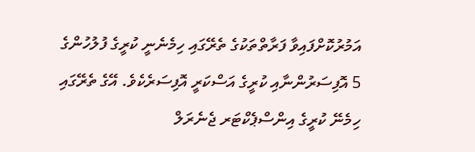އަމުރުކޮށްފައިވާ ފަރާތްތަކުގެ ތެރޭގައި ހިމެނެނީ ކުރީގެ ފުލުހުންގެ 5 އޮފިސަރުންނާއި ކުރީގެ އަސްކަރީ އޮފިސަރެކެވެ. އޭގެ ތެރޭގައި ހިމެނޭ ކުރީގެ އިންސްޕެކްޓަރ ޖެނެރަލް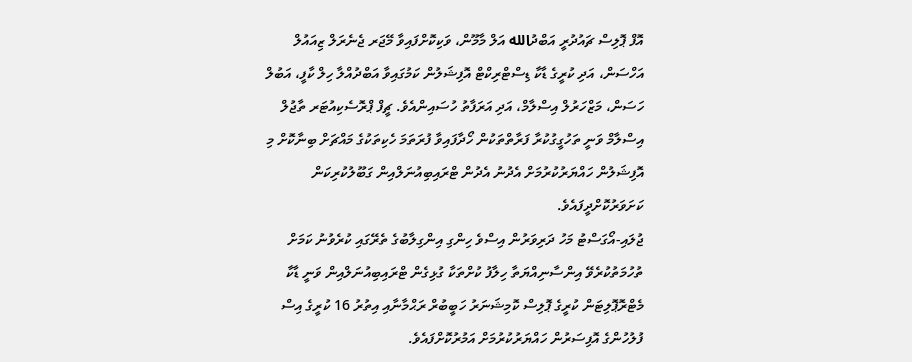އޮފް ޕޮލިސް ޗައުދުރީ އަބްދުالله އަލް މާމޫން، ވަކިކޮށްފައިވާ މޭޖަރ ޖެނެރަލް ޒިއައުލް އަހްސަން، އަދި ކުރީގެ ޑާކާ ޑިސްޓްރިކްޓް އޮފިޝަލުން ކަމުގައިވާ އަބްދުއްލާ ހިލް ކާފީ، އަބުލް ހަސަން، މަޒްހަރުލް އިސްލާމް، އަދި އަރަފާތު ހުސައިންއެވެ. ޗީފް ޕްރޮސެކިއުޓަރ ތާޖުލް އިސްލާމް ވަނީ ތަހުގީގުކުރާ ފަރާތްތަކުން ހޯދާފައިވާ ފުރަތަމަ ހެކިތަކުގެ މައްޗަށް ބިނާކޮށް މި އޮފިޝަލުން ހައްޔަރުކުރުމަށް އެދުނު އެދުން ޓްރައިބިއުނަލްއިން ގަބޫލުކުރިކަން ކަށަވަރުކޮށްދީފައެވެ.
ޖުލައި-އޯގަސްޓު މަހު ދަރިވަރުން އިސްވެ ހިންގި އިންގިލާބުގެ ތެރޭގައި ކުރެވުނު ކަމަށް ތުހުމަތުކުރެވޭ އިންސާނިއްޔަތާ ހިލާފު ކުށްތަކާ ގުޅިގެން ޓްރައިބިއުނަލްއިން ވަނީ ޑާކާ މެޓްރޮޕޮލިޓަން ކުރީގެ ޕޮލިސް ކޮމިޝަނަރު ހަބީބުރް ރަޙްމާނާއި އިތުރު 16 ކުރީގެ އިސް ފުލުހުންގެ އޮފިސަރުން ހައްޔަރުކުރުމަށް އަމުރުކޮށްފައެވެ.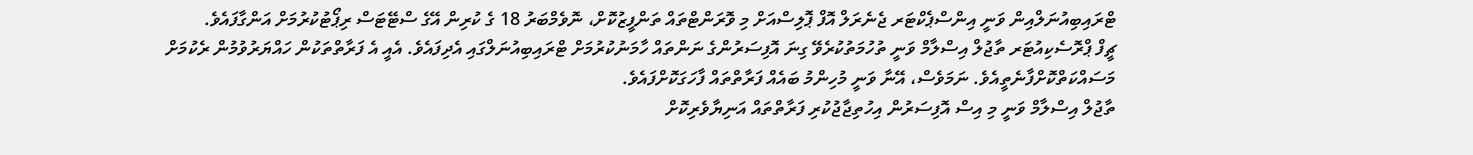ޓްރައިބިއުނަލްއިން ވަނީ އިންސްޕެކްޓަރ ޖެނެރަލް އޮފް ޕޮލިސްއަށް މި ވޮރަންޓްތައް ތަންފީޒުކޮށް، ނޮވެމްބަރު 18 ގެ ކުރިން އޭގެ ސްޓޭޓަސް ރިޕޯޓުކުރުމަށް އަންގާފައެވެ.
ޗީފް ޕްރޮސެކިއުޓަރ ތާޖުލް އިސްލާމް ވަނީ ތުހުމަތުކުރެވޭ ގިނަ އޮފިސަރުންގެ ނަންތައް ހާމަނުކުރުމަށް ޓްރައިބިއުނަލްގައި އެދިފައެވެ. އެއީ އެ ފަރާތްތަކުން ހައްޔަރުވުމުން ރެކުމަށް މަސައްކަތްކޮށްފާނެތީއެވެ. ނަމަވެސް، އޭނާ ވަނީ މުހިންމު ބައެއް ފަރާތްތައް ފާހަގަކޮށްފައެވެ.
ތާޖުލް އިސްލާމް ވަނީ މި އިސް އޮފިސަރުން އިހުތިޖާޖުކުރި ފަރާތްތައް އަނިޔާވެރިކޮށް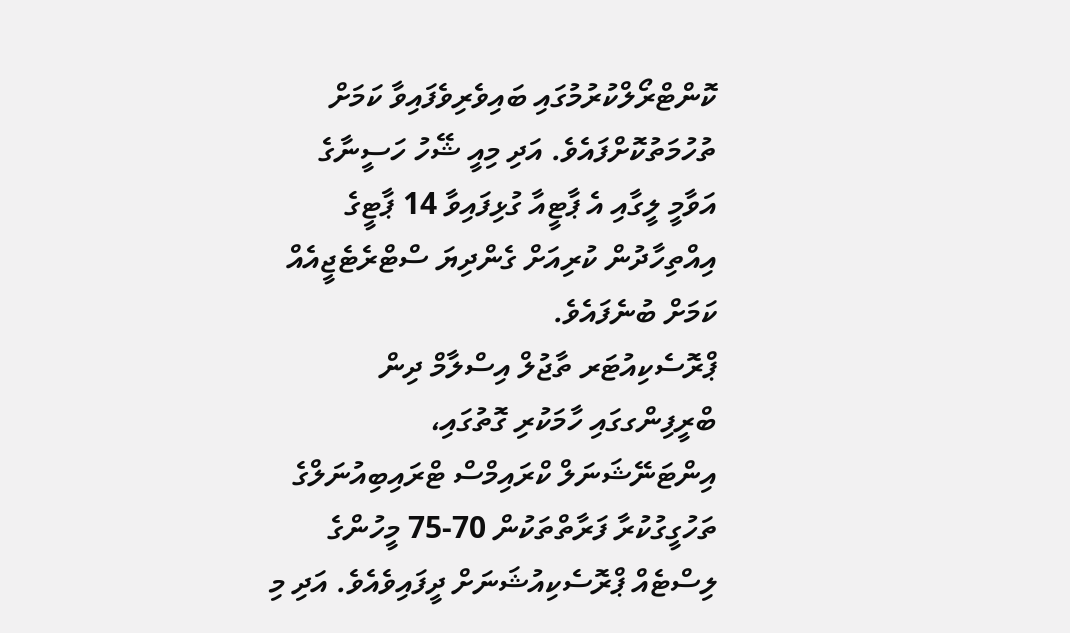ކޮންޓްރޯލްކުރުމުގައި ބައިވެރިވެފައިވާ ކަމަށް ތުހުމަތުކޮށްފައެވެ. އަދި މިއީ ޝޭހު ހަސީނާގެ އަވާމީ ލީގާއި އެ ޕާޓީއާ ގުޅިފައިވާ 14 ޕާޓީގެ އިއްތިހާދުން ކުރިއަށް ގެންދިޔަ ސްޓްރެޓެޖީއެއް ކަމަށް ބުނެފައެވެ.
ޕްރޮސެކިއުޓަރ ތާޖުލް އިސްލާމް ދިން ބްރީފިންގގައި ހާމަކުރި ގޮތުގައި، އިންޓަނޭޝަނަލް ކްރައިމްސް ޓްރައިބިއުނަލްގެ ތަހުގީގުކުރާ ފަރާތްތަކުން 70-75 މީހުންގެ ލިސްޓެއް ޕްރޮސެކިއުޝަނަށް ދީފައިވެއެވެ. އަދި މި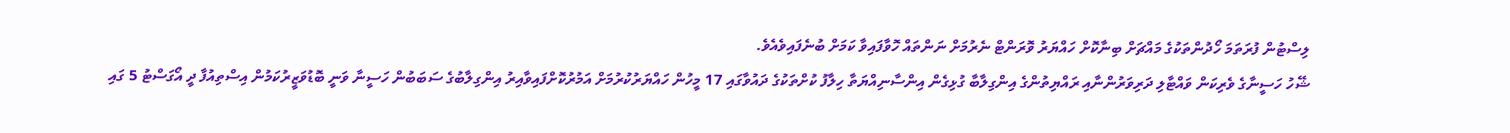ލިސްޓުން ފުރަތަމަ ހޯދުންތަކުގެ މައްޗަށް ބިނާކޮށް ހައްޔަރު ވޮރަންޓް ނެރުމަށް ނަންތައް ހޮވާފައިވާ ކަމަށް ބުނެފައިވެއެވެ.
ޝޭހު ހަސީނާގެ ވެރިކަން ވައްޓާލި ދަރިވަރުންނާއި ރައްޔިތުންގެ އިންގިލާބާ ގުޅިގެން އިންސާނިއްޔަތާ ހިލާފު ކުށްތަކުގެ ދައުވާގައި 17 މީހުން ހައްޔަރުކުރުމަށް އަމުރުކޮށްފައިވާއިރު އިންގިލާބުގެ ސަބަބުން ހަސީނާ ވަނީ ބޮޑުވަޒީރުކަމުން އިސްތިއުފާ ދީ އޯގަސްޓު 5 ގައި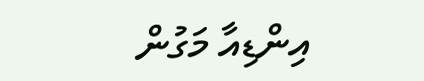އިންޑިއާ މަގުން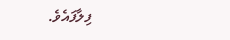ފިލާފައެވެ.